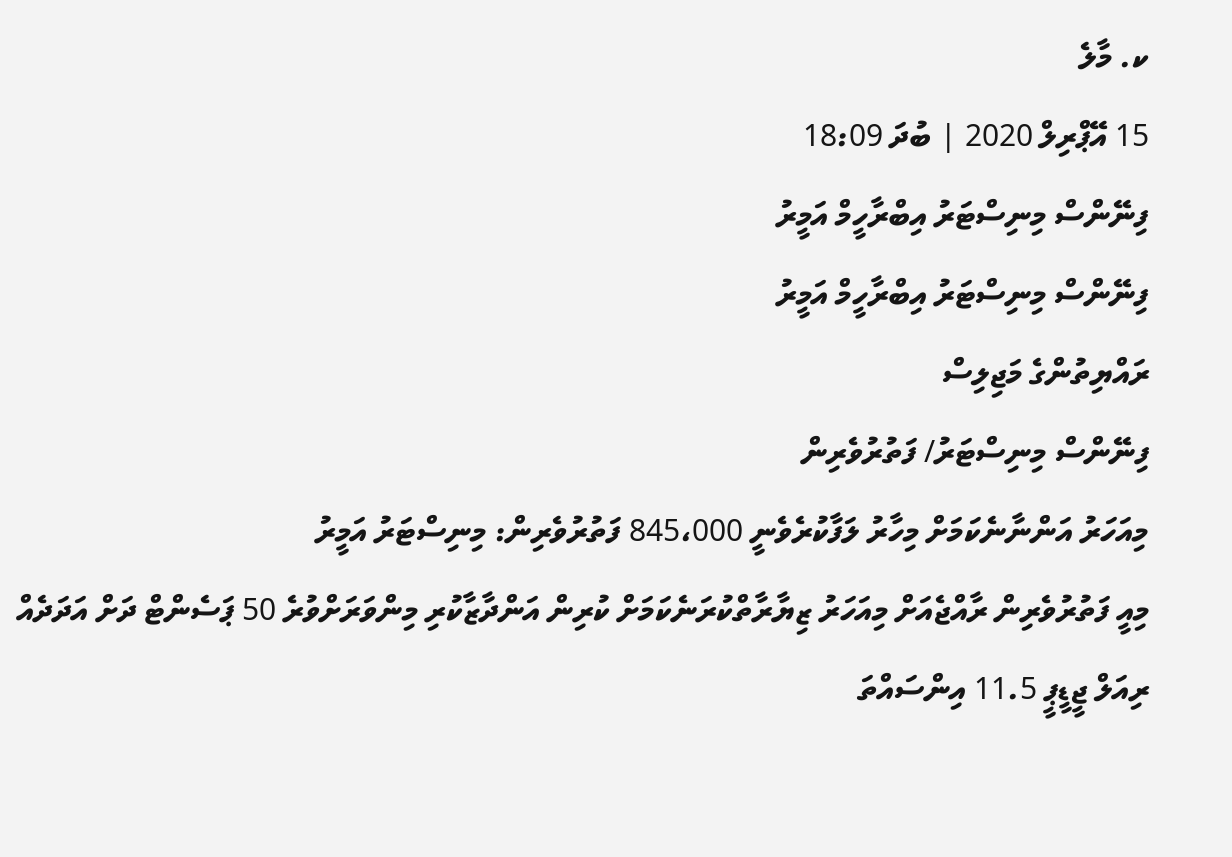ކ. މާލެ
15 އޭޕްރިލް 2020 | ބުދަ 18:09
ފިނޭންސް މިނިސްޓަރު އިބްރާހީމް އަމީރު
ފިނޭންސް މިނިސްޓަރު އިބްރާހީމް އަމީރު
ރައްޔިތުންގެ މަޖިލިސް
ފިނޭންސް މިނިސްޓަރު/ ފަތުރުވެރިން
މިއަހަރު އަންނާނެކަމަށް މިހާރު ލަފާކުރެވެނީ 845،000 ފަތުރުވެރިން: މިނިސްޓަރު އަމީރު
މިއީ ފަތުރުވެރިން ރާއްޖެއަށް މިއަހަރު ޒިޔާރާތްކުރަނެކަމަށް ކުރިން އަންދާޒާކުރި މިންވަރަށްވުރެ 50 ޕަސެންޓް ދަށް އަދަދެއް
ރިއަލް ޖީޑީޕީ 11.5 އިންސައްތަ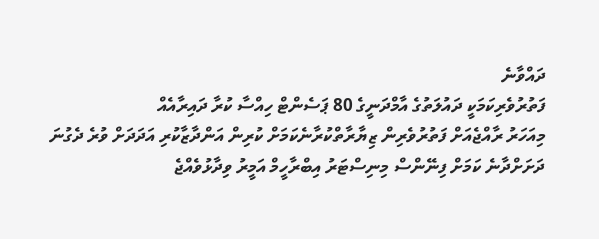ދައްވާނެ
ފަތުރުވެރިކަމަކީ ދައުލަތުގެ އާމްދަނީގެ 80 ޕަސެންޓް ހިއްސާ ކުރާ ދައިރާއެއް
މިއަހަރު ރާއްޖެއަށް ފަތުރުވެރިން ޒިޔާރާތްކުރާނެކަމަށް ކުރިން އަންދާޒާކުރި އަދަދަށް ވުރެ ދެގުނަ ދަށަށްދާނެ ކަމަށް ފިނޭންސް މިނިސްޓަރު އިބްރާހީމް އަމީރު ވިދާޅުވެއްޖެ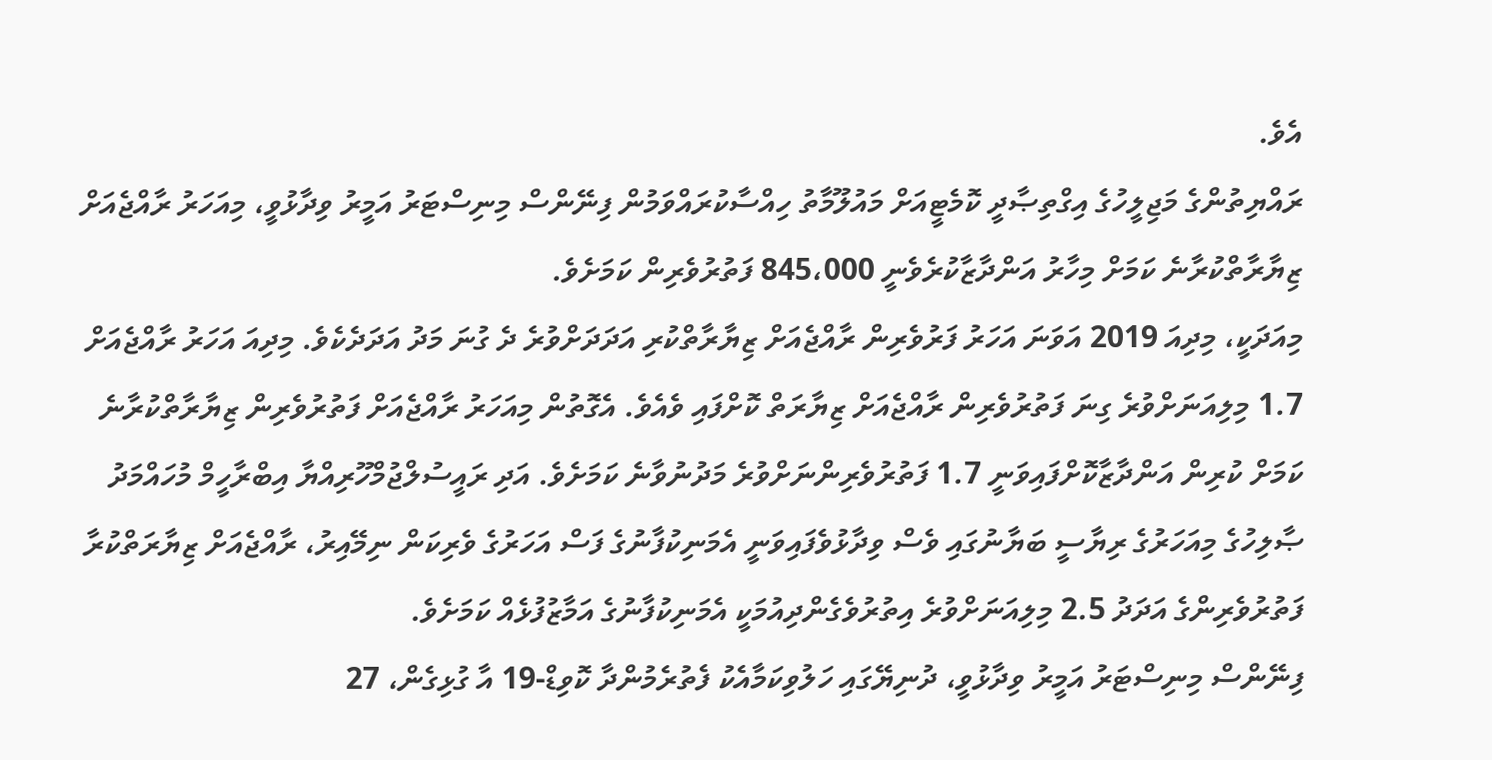އެވެ.
ރައްޔިތުންގެ މަޖިލީހުގެ އިގްތިޞާދީ ކޮމެޓީއަށް މައުލޫމާތު ހިއްސާކުރައްވަމުން ފިނޭންސް މިނިސްޓަރު އަމީރު ވިދާޅުވީ، މިއަހަރު ރާއްޖެއަށް ޒިޔާރާތްކުރާނެ ކަމަށް މިހާރު އަންދާޒާކުރެވެނީ 845،000 ފަތުރުވެރިން ކަމަށެވެ.
މިއަދަކީ، މިދިއަ 2019 އަވަނަ އަހަރު ފަރުވެރިން ރާއްޖެއަށް ޒިޔާރާތްކުރި އަދަދަށްވުރެ ދެ ގުނަ މަދު އަދަދެކެވެ. މިދިއަ އަހަރު ރާއްޖެއަށް 1.7 މިލިއަނަށްވުރެ ގިނަ ފަތުރުވެރިން ރާއްޖެއަށް ޒިޔާރަތް ކޮށްފައި ވެއެވެ. އެގޮތުން މިއަހަރު ރާއްޖެއަށް ފަތުރުވެރިން ޒިޔާރާތްކުރާނެ ކަމަށް ކުރިން އަންދާޒާކޮށްފައިވަނީ 1.7 ފަތުރުވެރިންނަށްވުރެ މަދުނުވާނެ ކަމަށެވެ. އަދި ރައީސުލްޖުމްހޫރިއްޔާ އިބްރާހީމް މުހައްމަދު ޞާލިހުގެ މިއަހަރުގެ ރިޔާސީ ބަޔާނުގައި ވެސް ވިދާޅުވެފައިވަނީ އެމަނިކުފާނުގެ ފަސް އަހަރުގެ ވެރިކަން ނިމޭއިރު، ރާއްޖެއަށް ޒިޔާރަތްކުރާ ފަތުރުވެރިންގެ އަދަދު 2.5 މިލިއަނަށްވުރެ އިތުރުވެގެންދިއުމަކީ އެމަނިކުފާނުގެ އަމާޒުފުޅެއް ކަމަށެވެ.
ފިނޭންސް މިނިސްޓަރު އަމީރު ވިދާޅުވީ، ދުނިޔޭގައި ހަލުވިކަމާއެކު ފެތުރެމުންދާ ކޮވިޑް-19 އާ ގުޅިގެން، 27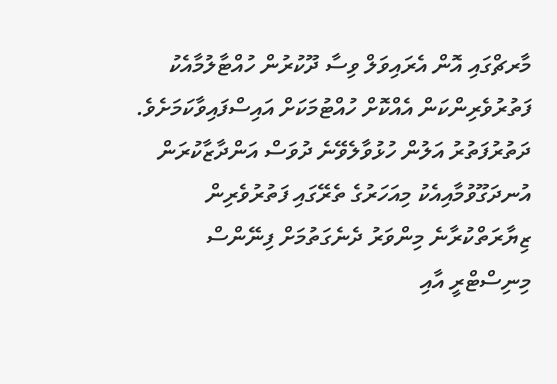މާރޗްގައި އޮން އެރައިވަލް ވިސާ ދޫކުރުން ހުއްޓާލުމާއެކު ފަތުރުވެރިންކަން އެއްކޮށް ހުއްޓުމަކަށް އައިސްފައިވާކަމަށެވެ. ދަތުރުފަތުރު އަލުން ހުޅުވާލެވޭނެ ދުވަސް އަންދާޒާކުރަން އުނދަގޫވުމާއިއެކު މިއަހަރުގެ ތެރޭގައި ފަތުރުވެރިން ޒިޔާރަތްކުރާނެ މިންވަރު ދެނެގަތުމަށް ފިނޭންސް މިނިސްޓްރީ އާއި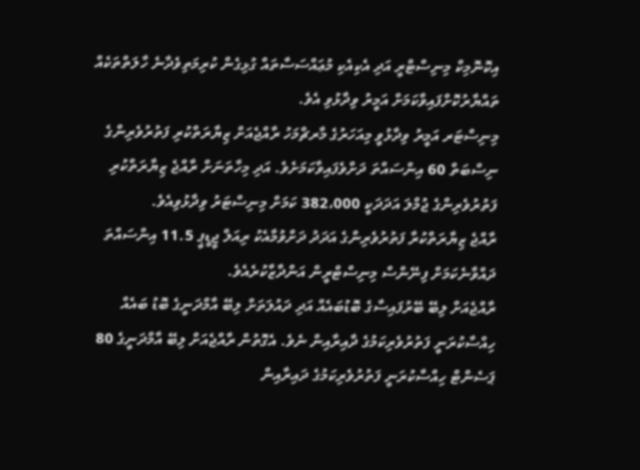އިކޮނޮމިކް މިނިސްޓްރީ އަދި އެކިއެކި މުޢައްސަސާތައް ގުޅިގެން ކުރިމަތިވެދާނެ ހާލަތްތަކެއް ތައްޔާރުކޮށްފައިވާކަމަށް އަމީރު ވިދާޅުވި އެވެ.
މިނިސްޓަރ އަމީރު ވިދާޅުވީ މިއަހަރުގެ މާރޗްމަހު ރާއްޖެއަށް ޒިޔާރަތްކުރި ފަތުރުވެރިންގެ ނިސްބަތް 60 އިންސައްތަ ދަށްވެފައިވާކަމަށެވެ. އަދި މިހާތަނަށް ރާއްޖެ ޒިޔާރަތްކުރި ފަތުރުވެރިންގެ ޖުމްލަ އަދަދަކީ 382،000 ކަމަށް މިނިސްޓަރު ވިދާޅުވިއެވެ.
ރާއްޖެ ޒިޔާރަތްކުރާ ފަތުރުވެރިންގެ އަދަދު ދަށްވުމާއެކު ރިއަލް ޖީޑީޕީ 11.5 އިންސައްތަ ދައްވާނެކަމަށް ފިނޭންސް މިނިސްޓްރީން އަންދާޒާކުރެއެވެ.
ރާއްޖެއަށް ލިބޭ ބޭރުފައިސާގެ ބޮޑުބައެއް އަދި ދައުލަތަށް ލިބޭ އާމްދަނީގެ ބޮޑު ބައެއް ހިއްސާކުރަނީ ފަތުރުވެރިކަމުގެ ދާއިރާއިން ނެވެ. އެގޮތުން ރާއްޖެއަށް ލިބޭ އާމްދަނީގެ 80 ޕަސެންޓް ހިއްސާކުރަނީ ފަތުރުވެރިކަމުގެ ދައިރާއިން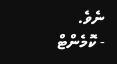ނެވެ.
- ކޮމެންޓް